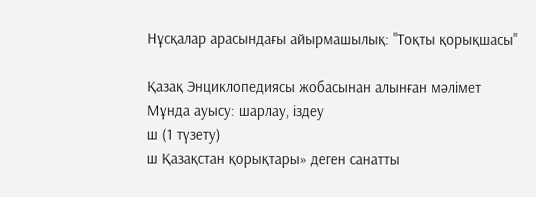Нұсқалар арасындағы айырмашылық: "Тоқты қорықшасы"

Қазақ Энциклопедиясы жобасынан алынған мәлімет
Мұнда ауысу: шарлау, іздеу
ш (1 түзету)
ш Қазақстан қорықтары» деген санатты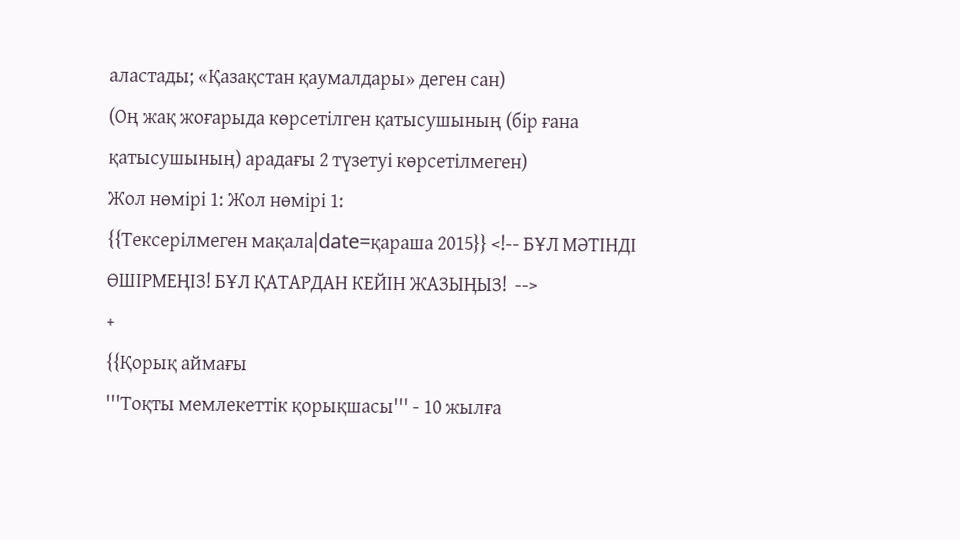аластады; «Қазақстан қаумалдары» деген сан)
(Оң жақ жоғарыда көрсетілген қатысушының (бір ғана қатысушының) арадағы 2 түзетуі көрсетілмеген)
Жол нөмірі 1: Жол нөмірі 1:
{{Тексерілмеген мақала|date=қараша 2015}} <!-- БҰЛ МӘТІНДІ ӨШІРМЕҢІЗ! БҰЛ ҚАТАРДАН КЕЙІН ЖАЗЫҢЫЗ!  -->
+
{{Қорық аймағы
'''Тоқты мемлекеттік қорықшасы''' - 10 жылға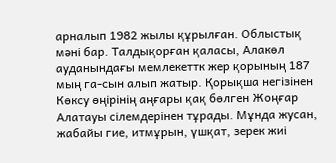арналып 1982 жылы құрылған. Облыстық мәні бар. Талдықорған қаласы, Алакөл ауданындағы мемлекеттк жер қорының 187 мың га-сын алып жатыр. Қорықша негізінен Көксу өңірінің аңғары қақ бөлген Жоңғар Алатауы сілемдерінен тұрады. Мұнда жусан, жабайы гие, итмұрын, үшқат, зерек жиі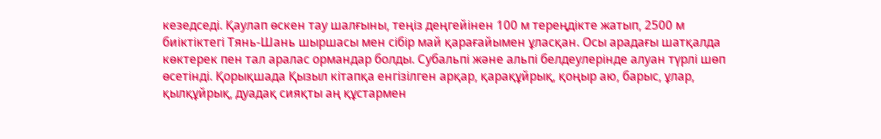кезедседі. Қаулап өскен тау шалғыны, теңіз деңгейінен 100 м тереңдікте жатып, 2500 м биіктіктегі Тянь-Шань шыршасы мен сібір май қарағайымен ұласқан. Осы арадағы шатқалда көктерек пен тал аралас ормандар болды. Субальпі және альпі белдеулерінде алуан түрлі шөп өсетінді. Қорықшада Қызыл кітапқа енгізілген арқар, қарақұйрық, қоңыр аю, барыс, ұлар, қылқұйрық, дуадақ сияқты аң құстармен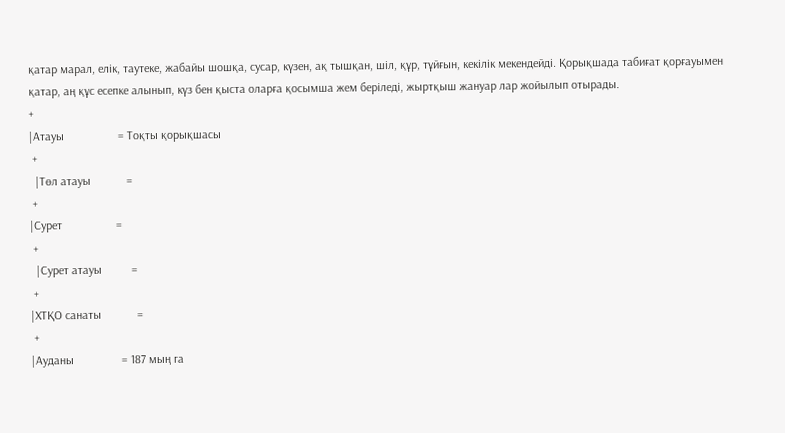қатар марал, елік, таутеке, жабайы шошқа, сусар, күзен, ақ тышқан, шіл, құр, тұйғын, кекілік мекендейді. Қорықшада табиғат қорғауымен қатар, аң құс есепке алынып, күз бен қыста оларға қосымша жем беріледі, жыртқыш жануар лар жойылып отырады.
+
|Атауы                  = Тоқты қорықшасы
 +
  |Төл атауы            =
 +
|Сурет                  =
 +
  |Сурет атауы          =
 +
|ХТҚО санаты            =
 +
|Ауданы                = 187 мың га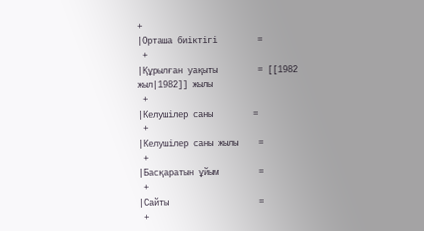+
|Орташа биіктігі        =
 +
|Құрылған уақыты        = [[1982 жыл|1982]] жылы
 +
|Келушілер саны        =
 +
|Келушілер саны жылы    =
 +
|Басқаратын ұйым        =
 +
|Сайты                  =
 +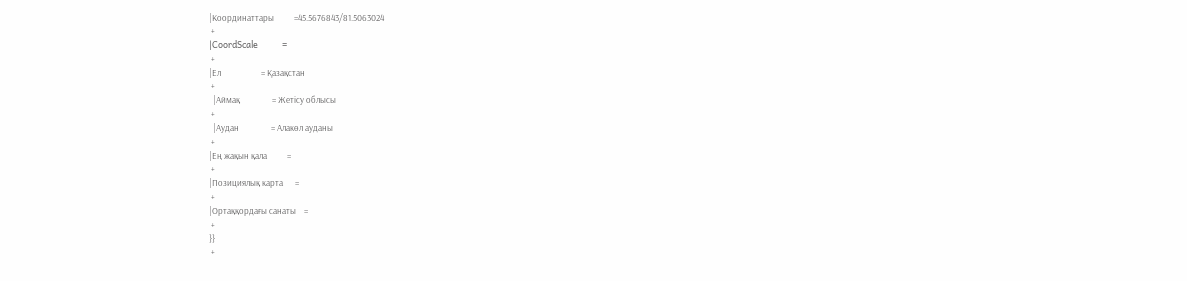|Координаттары          =45.5676843/81.5063024
 +
|CoordScale            =
 +
|Ел                    = Қазақстан
 +
  |Аймақ                = Жетісу облысы
 +
  |Аудан                = Алакөл ауданы
 +
|Ең жақын қала          =
 +
|Позициялық карта      =
 +
|Ортаққордағы санаты    =
 +
}}
 +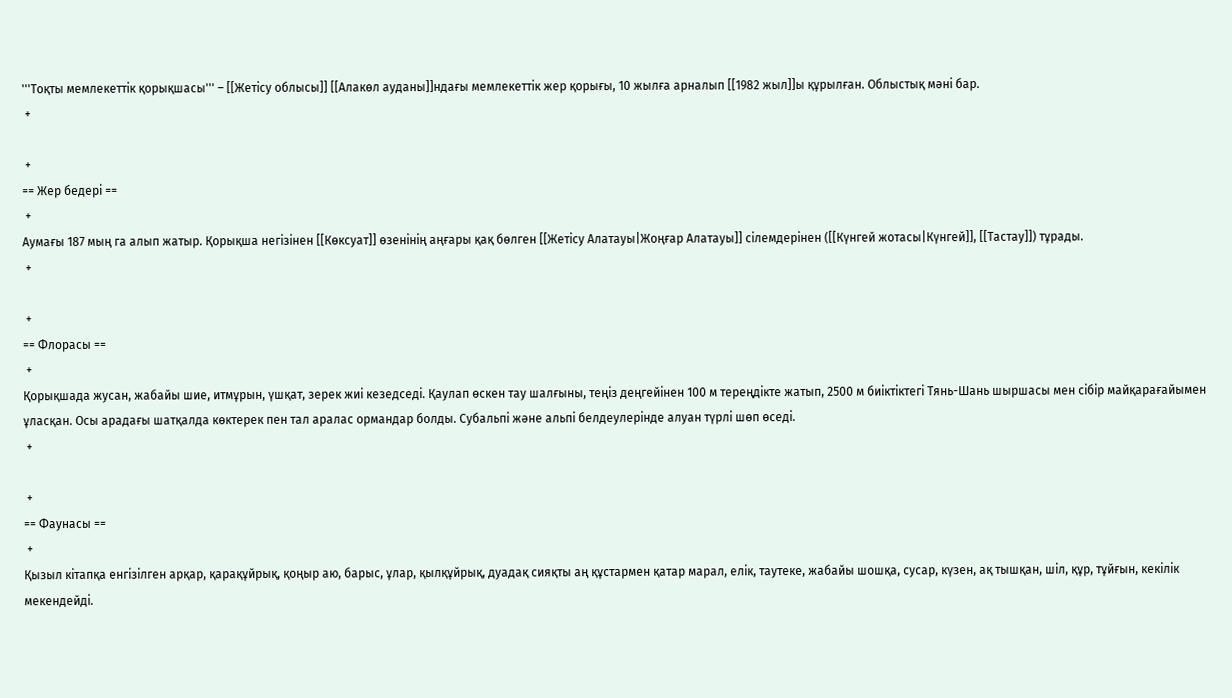'''Тоқты мемлекеттік қорықшасы''' – [[Жетісу облысы]] [[Алакөл ауданы]]ндағы мемлекеттік жер қорығы, 10 жылға арналып [[1982 жыл]]ы құрылған. Облыстық мәні бар.
 +

 +
== Жер бедері ==
 +
Аумағы 187 мың га алып жатыр. Қорықша негізінен [[Көксуат]] өзенінің аңғары қақ бөлген [[Жетісу Алатауы|Жоңғар Алатауы]] сілемдерінен ([[Күнгей жотасы|Күнгей]], [[Тастау]]) тұрады.
 +

 +
== Флорасы ==
 +
Қорықшада жусан, жабайы шие, итмұрын, үшқат, зерек жиі кезедседі. Қаулап өскен тау шалғыны, теңіз деңгейінен 100 м тереңдікте жатып, 2500 м биіктіктегі Тянь-Шань шыршасы мен сібір майқарағайымен ұласқан. Осы арадағы шатқалда көктерек пен тал аралас ормандар болды. Субальпі және альпі белдеулерінде алуан түрлі шөп өседі.
 +

 +
== Фаунасы ==
 +
Қызыл кітапқа енгізілген арқар, қарақұйрық, қоңыр аю, барыс, ұлар, қылқұйрық, дуадақ сияқты аң құстармен қатар марал, елік, таутеке, жабайы шошқа, сусар, күзен, ақ тышқан, шіл, құр, тұйғын, кекілік мекендейді.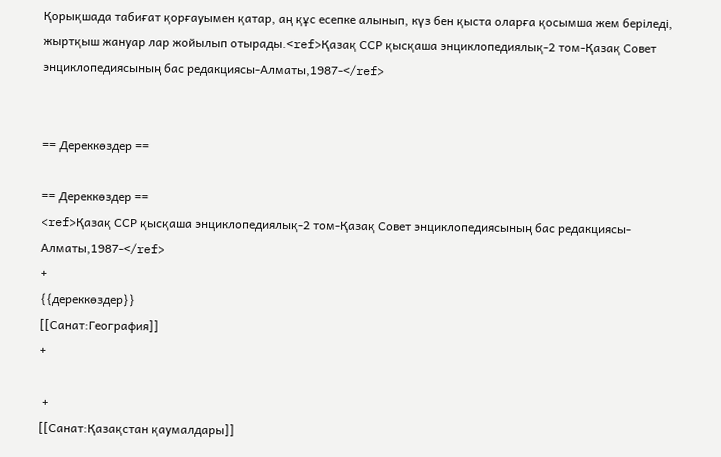Қорықшада табиғат қорғауымен қатар, аң құс есепке алынып, күз бен қыста оларға қосымша жем беріледі, жыртқыш жануар лар жойылып отырады.<ref>Қазақ ССР қысқаша энциклопедиялық-2 том-Қазақ Совет энциклопедиясының бас редакциясы-Алматы,1987-</ref>


== Дереккөздер ==

== Дереккөздер ==
<ref>Қазақ ССР қысқаша энциклопедиялық-2 том-Қазақ Совет энциклопедиясының бас редакциясы-Алматы,1987-</ref>
+
{{дереккөздер}}
[[Санат:География]]
+

 +
[[Санат:Қазақстан қаумалдары]]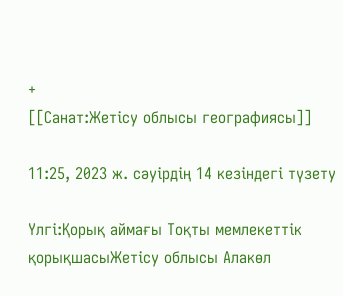+
[[Санат:Жетісу облысы географиясы]]

11:25, 2023 ж. сәуірдің 14 кезіндегі түзету

Үлгі:Қорық аймағы Тоқты мемлекеттік қорықшасыЖетісу облысы Алакөл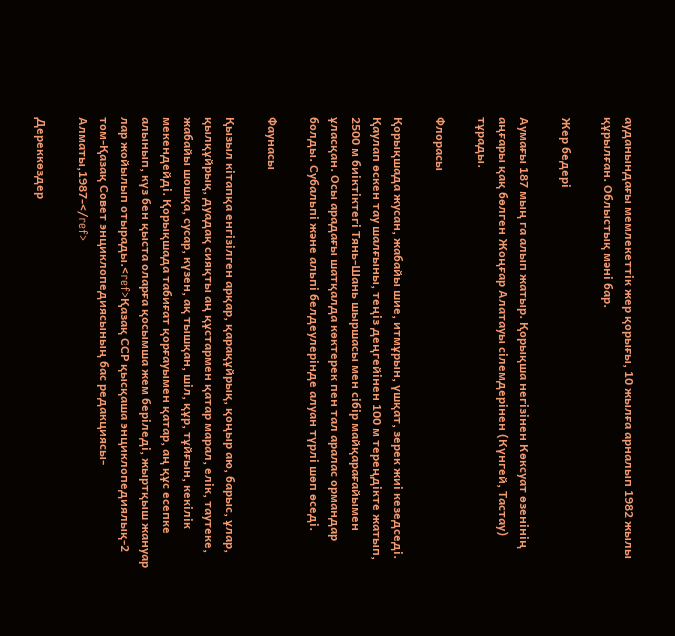ауданындағы мемлекеттік жер қорығы, 10 жылға арналып 1982 жылы құрылған. Облыстық мәні бар.

Жер бедері

Аумағы 187 мың га алып жатыр. Қорықша негізінен Көксуат өзенінің аңғары қақ бөлген Жоңғар Алатауы сілемдерінен (Күнгей, Тастау) тұрады.

Флорасы

Қорықшада жусан, жабайы шие, итмұрын, үшқат, зерек жиі кезедседі. Қаулап өскен тау шалғыны, теңіз деңгейінен 100 м тереңдікте жатып, 2500 м биіктіктегі Тянь-Шань шыршасы мен сібір майқарағайымен ұласқан. Осы арадағы шатқалда көктерек пен тал аралас ормандар болды. Субальпі және альпі белдеулерінде алуан түрлі шөп өседі.

Фаунасы

Қызыл кітапқа енгізілген арқар, қарақұйрық, қоңыр аю, барыс, ұлар, қылқұйрық, дуадақ сияқты аң құстармен қатар марал, елік, таутеке, жабайы шошқа, сусар, күзен, ақ тышқан, шіл, құр, тұйғын, кекілік мекендейді. Қорықшада табиғат қорғауымен қатар, аң құс есепке алынып, күз бен қыста оларға қосымша жем беріледі, жыртқыш жануар лар жойылып отырады.<ref>Қазақ ССР қысқаша энциклопедиялық-2 том-Қазақ Совет энциклопедиясының бас редакциясы-Алматы,1987-</ref>

Дереккөздер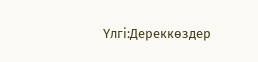Үлгі:Дереккөздер